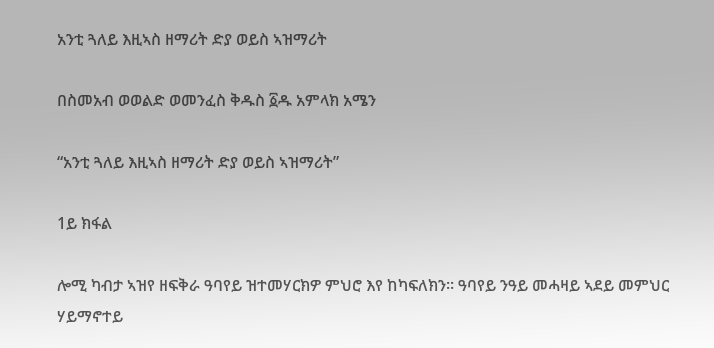አንቲ ጓለይ እዚኣስ ዘማሪት ድያ ወይስ ኣዝማሪት

በስመአብ ወወልድ ወመንፈስ ቅዱስ ፩ዱ አምላክ አሜን

“አንቲ ጓለይ እዚኣስ ዘማሪት ድያ ወይስ ኣዝማሪት”

1ይ ክፋል

ሎሚ ካብታ ኣዝየ ዘፍቅራ ዓባየይ ዝተመሃርክዎ ምህሮ እየ ከካፍለክን። ዓባየይ ንዓይ መሓዛይ ኣደይ መምህር ሃይማኖተይ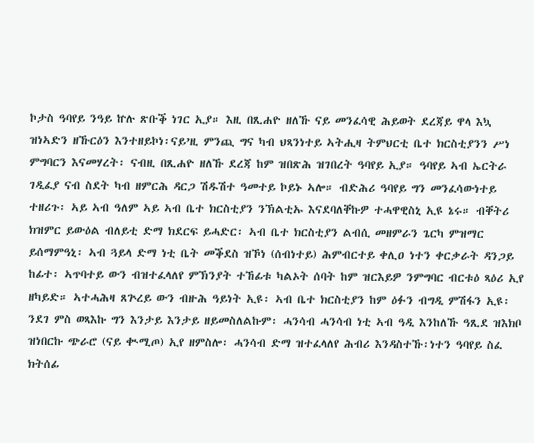ኮታስ ዓባየይ ንዓይ ኵሉ ጽቡቕ ነገር ኢያ። እዚ በጺሐዮ ዘለኹ ናይ መንፈሳዊ ሕይወት ደረጃይ ዋላ እኳ ዝነኣድን ዘኹርዕን እንተዘይኮነ፡ናይ’ዚ ምንጪ ግና ካብ ህጻንነተይ ኣትሒዛ ትምህርቲ ቤተ ክርስቲያንን ሥነ ምግባርን እናመሃረት፡ ናብዚ በጺሐዮ ዘለኹ ደረጃ ከም ዝበጽሕ ዝገበረት ዓባየይ ኢያ። ዓባየይ ኣብ ኤርትራ ገዲፈያ ናብ ስደት ካብ ዘምርሕ ዳርጋ ሽዱሽተ ዓመተይ ኮይኑ ኣሎ። ብድሕሪ ዓባየይ ግን መንፈሳውነተይ ተዘሪጉ፡ ኣይ ኣብ ዓለም ኣይ ኣብ ቤተ ክርስቲያን ንኽልቲኡ እናደባለቐኩዎ ተሓዋዊስኒ ኢዩ ኔሩ። ብቐትሪ ክዝምር ይውዕል ብለይቲ ድማ ክደርፍ ይሓድር፡ ኣብ ቤተ ክርስቲያን ልብሲ መዘምራን ጌርካ ምዝማር ይሰማምዓኒ፡ ኣብ ጓይላ ድማ ነቲ ቤት መቕደስ ዝኾነ (ሰብነተይ) ሕምብርተይ ቀሊዐ ነተን ቀርቃራት ዳንጋይ ከፊተ፡ ኣጥባተይ ውን ብዝተፈላለየ ምኽንያት ተኸፊቱ ካልኦት ሰባት ከም ዝርእይዎ ንምግባር ብርቱዕ ጻዕሪ ኢየ ዘካይድ። ኣተሓሕዛ ጸጕረይ ውን ብዙሕ ዓይነት ኢዩ፡ ኣብ ቤተ ክርስቲያን ከም ዕፉን ብግዲ ምሽፋን ኢዩ፡ ንደገ ምስ ወጻእኩ ግን እንታይ እንታይ ዘይመስለልኩም፡ ሓንሳብ ሓንሳብ ነቲ ኣብ ዓዲ እንከለኹ ዓጺደ ዝእክቦ ዝነበርኩ ጭራሮ (ናይ ቊሚጦ) ኢየ ዘምስሎ፡ ሓንሳብ ድማ ዝተፈላለየ ሕብሪ እንዳስተኹ፡ነተን ዓባየይ ስፈ ክትሰፊ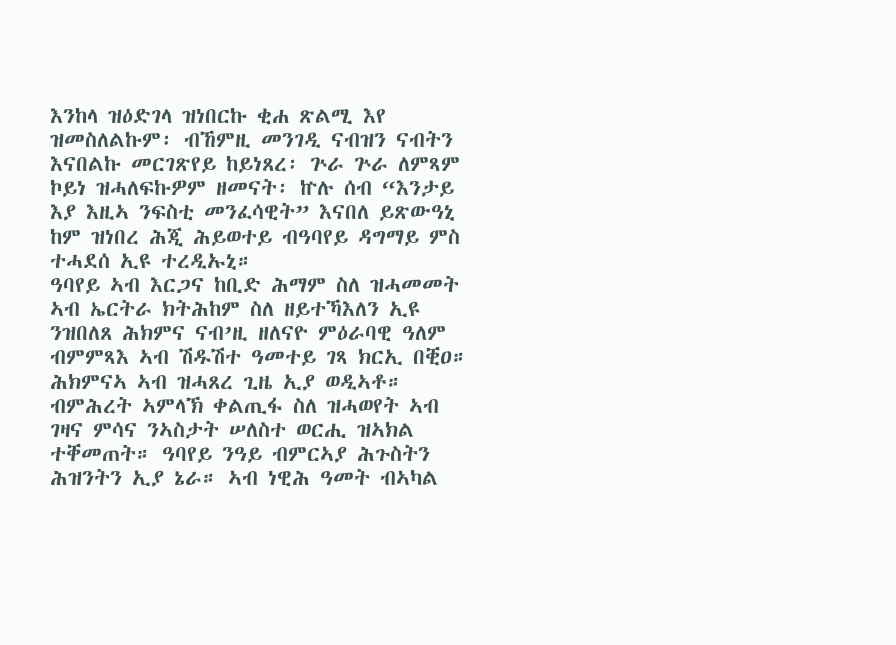እንከላ ዝዕድገላ ዝነበርኩ ቂሐ ጽልሚ እየ ዝመስለልኩም፡ ብኸምዚ መንገዲ ናብዝን ናብትን እናበልኩ መርገጽየይ ከይነጸረ፡ ጕራ ጕራ ለምጻም ኮይነ ዝሓለፍኩዎም ዘመናት፡ ኵሉ ሰብ “እንታይ እያ እዚኣ ንፍስቲ መንፈሳዊት” እናበለ ይጽውዓኒ ከም ዝነበረ ሕጂ ሕይወተይ ብዓባየይ ዳግማይ ምስ ተሓደሰ ኢዩ ተረዲኡኒ።
ዓባየይ ኣብ እርጋና ከቢድ ሕማም ስለ ዝሓመመት ኣብ ኤርትራ ክትሕከም ስለ ዘይተኻእለን ኢዩ ንዝበለጸ ሕክምና ናብ’ዚ ዘለናዮ ምዕራባዊ ዓለም ብምምጻእ ኣብ ሽዱሽተ ዓመተይ ገጻ ክርኢ በቒዐ። ሕክምናኣ ኣብ ዝሓጸረ ጊዜ ኢያ ወዲኣቶ። ብምሕረት ኣምላኽ ቀልጢፋ ስለ ዝሓወየት ኣብ ገዛና ምሳና ንኣስታት ሠለስተ ወርሒ ዝኣክል ተቐመጠት። ዓባየይ ንዓይ ብምርኣያ ሕጉስትን ሕዝንትን ኢያ ኔራ። ኣብ ነዊሕ ዓመት ብኣካል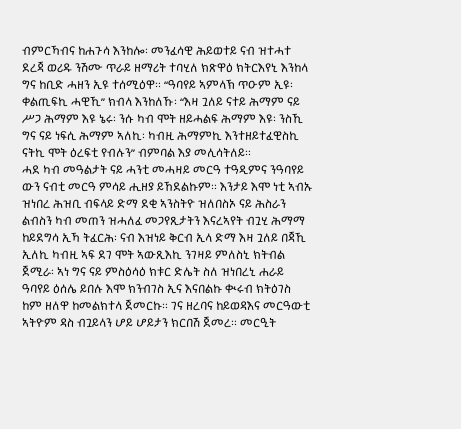ብምርኻብና ከሐጉሳ እንከሎ፡ መንፈሳዊ ሕይወተይ ናብ ዝተሓተ ደረጃ ወሪዱ ንሽሙ ጥራይ ዘማሪት ተባሂለ ክጽዋዕ ክትርእየኒ እንከላ ግና ከቢድ ሓዘን ኢዩ ተሰሚዕዋ። “ዓባየይ ኣምላኽ ጥዑም ኢዩ፡ ቀልጢፍኪ ሓዊኺ” ክብላ እንከለኹ፡ “እዛ ጓለይ ናተይ ሕማም ናይ ሥጋ ሕማም እዩ ኔሩ፡ ንሱ ካብ ሞት ዘይሓልፍ ሕማም እዩ፡ ንስኺ ግና ናይ ነፍሲ ሕማም ኣለኪ፡ ካብዚ ሕማምኪ እንተዘይተፈዊስኪ ናትኪ ሞት ዕረፍቲ የብሉን” ብምባል እያ መሊሳትለይ።
ሓደ ካብ መዓልታት ናይ ሓንቲ መሓዛይ መርዓ ተዓዲምና ንዓባየይ ውን ናብቲ መርዓ ምሳይ ሒዘያ ይኸደልኩም። እንታይ እሞ ነቲ ኣብኡ ዝነበረ ሕዝቢ ብፍላይ ድማ ደቂ ኣንስትዮ ዝለበስኦ ናይ ሕስራን ልብስን ካብ መጠን ዝሓለፈ መጋየጺታትን እናረኣየት ብጓሂ ሕማማ ከይደግሳ ኢኻ ትፈርሕ፡ ናብ እዝነይ ቅርብ ኢላ ድማ እዛ ጓለይ በጃኺ ኢለኪ ካብዚ ኣፍ ደገ ሞት ኣውጺእኪ ንገዛይ ምለስኒ ክትብል ጀሚራ፡ ኣነ ግና ናይ ምስዕሳዕ ክቱር ድሌት ስለ ዝነበረኒ ሐራይ ዓባየይ ዕሰሌ ይበሉ እሞ ክንብገስ ኢና እናበልኩ ቊሩብ ክትዕገስ ከም ዘለዋ ከመልክተላ ጀመርኩ። ገና ዘረባና ከይወዳእና መርዓውቲ ኣትዮም ዳስ ብጓይላን ሆይ ሆይታን ክርበሽ ጀመረ። መርዒት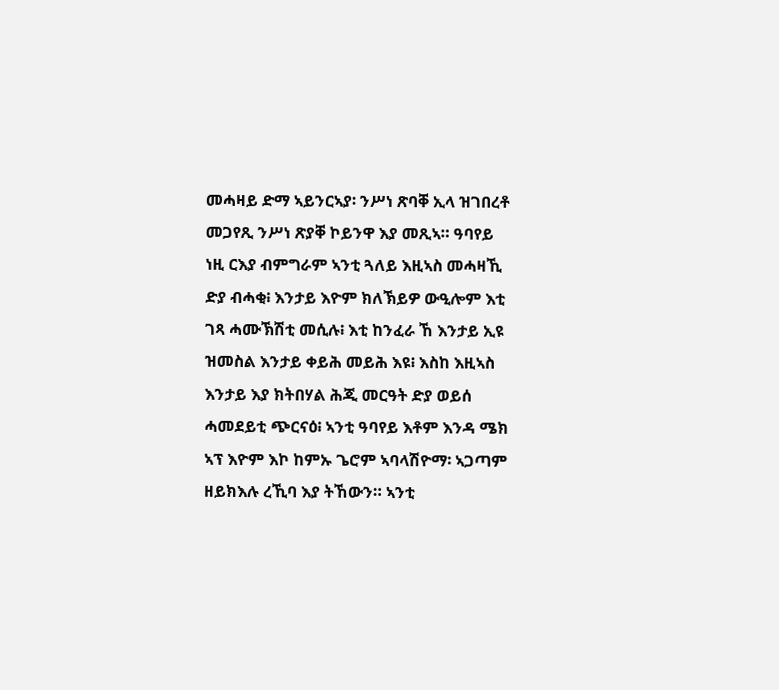መሓዛይ ድማ ኣይንርኣያ፡ ንሥነ ጽባቐ ኢላ ዝገበረቶ መጋየጺ ንሥነ ጽያቐ ኮይንዋ እያ መጺኣ። ዓባየይ ነዚ ርእያ ብምግራም ኣንቲ ጓለይ እዚኣስ መሓዛኺ ድያ ብሓቂ፧ እንታይ እዮም ክለኽይዎ ውዒሎም እቲ ገጻ ሓሙኽሽቲ መሲሉ፧ እቲ ከንፈራ ኸ እንታይ ኢዩ ዝመስል እንታይ ቀይሕ መይሕ እዩ፧ እስከ እዚኣስ እንታይ እያ ክትበሃል ሕጂ መርዓት ድያ ወይሰ ሓመደይቲ ጭርናዕ፧ ኣንቲ ዓባየይ እቶም እንዳ ሜክ ኣፕ እዮም እኮ ከምኡ ጌሮም ኣባላሽዮማ፡ ኣጋጣም ዘይክእሉ ረኺባ እያ ትኸውን። ኣንቲ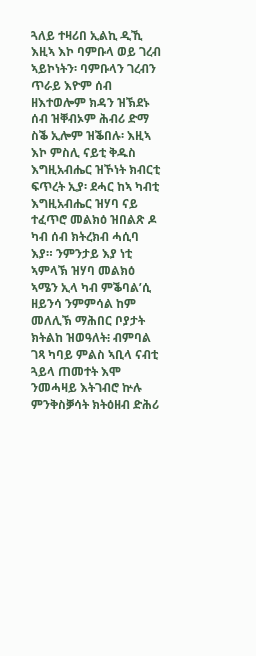ጓለይ ተዛሪበ ኢልኪ ዲኺ እዚኣ እኮ ባምቡላ ወይ ገረብ ኣይኮነትን፡ ባምቡላን ገረብን ጥራይ እዮም ሰብ ዘእተወሎም ክዳን ዝኽደኑ ሰብ ዝቐብኦም ሕብሪ ድማ ስቕ ኢሎም ዝቕበሉ፡ እዚኣ እኮ ምስሊ ናይቲ ቅዱስ እግዚአብሔር ዝኾነት ክብርቲ ፍጥረት ኢያ፡ ደሓር ከኣ ካብቲ እግዚአብሔር ዝሃባ ናይ ተፈጥሮ መልክዕ ዝበልጽ ዶ ካብ ሰብ ክትረክብ ሓሲባ እያ። ንምንታይ እያ ነቲ ኣምላኽ ዝሃባ መልክዕ ኣሜን ኢላ ካብ ምቕባል’ሲ ዘይንሳ ንምምሳል ከም መለሊኽ ማሕበር ቦያታት ክትልከ ዝወዓለት፧ ብምባል ገጻ ካባይ ምልስ ኣቢላ ናብቲ ጓይላ ጠመተት እሞ ንመሓዛይ እትገብሮ ኵሉ ምንቅስቓሳት ክትዕዘብ ድሕሪ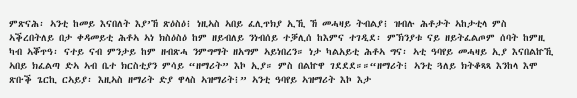ምጽናሕ፡ ኣንቲ ከመይ እናበለት እያ’ኸ ጽዕስዕ፧ ነዚኣስ ኣበይ ፈሊጥክያ ኢኺ ኸ መሓዛይ ትብልያ፧ ዝብሉ ሕቶታት ኣከታቲላ ምስ ኣቕረበትለይ በታ ቀዳመይቲ ሕቶኣ ኣነ ክስዕስዕ ከም ዘይብለይ ንነብሰይ ተቓሊሰ ከእምና ተገዲደ፡ ምኽንያቱ ናይ ዘይትፈልጦም ሰባት ከምዚ ካብ ኣቖጥዓ፡ ናተይ ናብ ምንታይ ከም ዘብጽሓ ንምግማት ዘአግም ኣይነበረን። ነታ ካልአይቲ ሕቶኣ ግና፡ ኣቲ ዓባየይ መሓዛይ ኢያ እናበልኵኺ ኣበይ ክፈልጣ ድኣ ኣብ ቤተ ክርስቲያን ምሳይ “ዘማሪት” እኮ ኢያ። ምስ በልኵዋ ገደደደ።።“ዘማሪት፧ ኣንቲ ጓለይ ክትቆጻጻ እንከላ እሞ ጽቡቕ ጌርኪ ርኣይያ፡ እዚኣስ ዘማሪት ድያ ዋላስ ኣዝማሪት፧” ኣንቲ ዓባየይ ኣዝማሪት እኮ እታ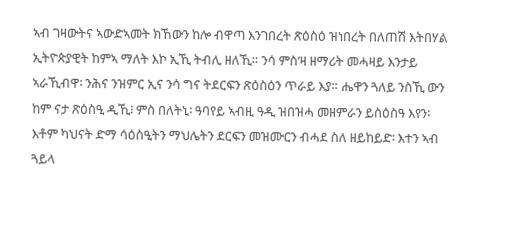ኣብ ገዛውትና ኣውድኣመት ክኸውን ከሎ ብዋጣ እንገበረት ጽዕስዕ ዝነበረት በለጠሽ እትበሃል ኢትዮጵያዊት ከምኣ ማለት እኮ ኢኺ ትብሊ ዘለኺ። ንሳ ምስ’ዛ ዘማሪት መሓዛይ እንታይ ኣራኺብዋ፡ ንሕና ንዝምር ኢና ንሳ ግና ትደርፍን ጽዕስዕን ጥራይ እያ። ሔዋን ጓለይ ንስኺ ውን ከም ናታ ጽዕስዒ ዲኺ፧ ምስ በለትኒ፡ ዓባየይ ኣብዚ ዓዲ ዝበዝሓ መዘምራን ይስዕስዓ እየን፡ እቶም ካህናት ድማ ሳዕስዒትን ማህሌትን ደርፍን መዝሙርን ብሓደ ስለ ዘይከይድ፡ እተን ኣብ ጓይላ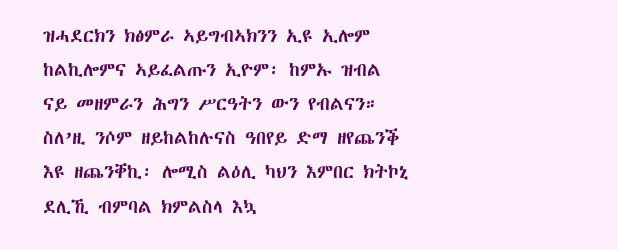ዝሓደርክን ክፅምራ ኣይግብኣክንን ኢዩ ኢሎም ከልኪሎምና ኣይፈልጡን ኢዮም፡ ከምኡ ዝብል ናይ መዘምራን ሕግን ሥርዓትን ውን የብልናን። ስለ’ዚ ንሶም ዘይከልከሉናስ ዓበየይ ድማ ዘየጨንቕ እዩ ዘጨንቐኪ፡ ሎሚስ ልዕሊ ካህን እምበር ክትኮኒ ደሊኺ ብምባል ክምልስላ እኳ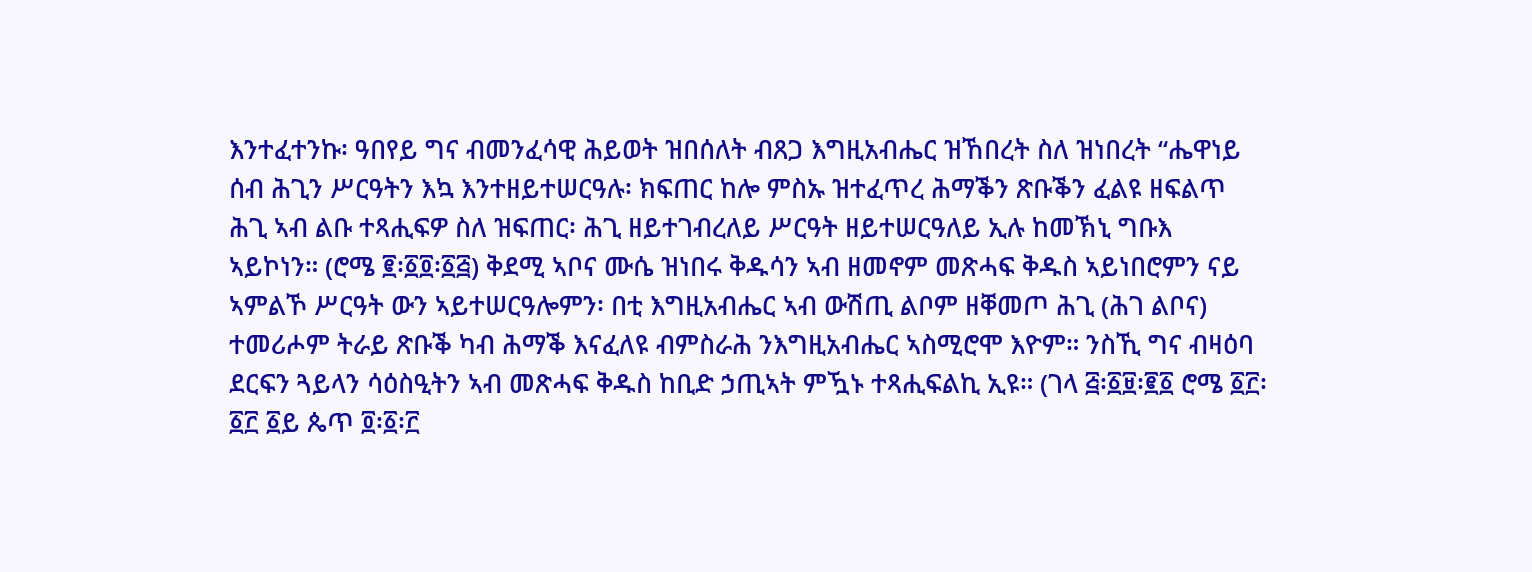እንተፈተንኩ፡ ዓበየይ ግና ብመንፈሳዊ ሕይወት ዝበሰለት ብጸጋ እግዚአብሔር ዝኸበረት ስለ ዝነበረት “ሔዋነይ ሰብ ሕጊን ሥርዓትን እኳ እንተዘይተሠርዓሉ፡ ክፍጠር ከሎ ምስኡ ዝተፈጥረ ሕማቕን ጽቡቕን ፈልዩ ዘፍልጥ ሕጊ ኣብ ልቡ ተጻሒፍዎ ስለ ዝፍጠር፡ ሕጊ ዘይተገብረለይ ሥርዓት ዘይተሠርዓለይ ኢሉ ከመኽኒ ግቡእ ኣይኮነን። (ሮሜ ፪፡፩፬፡፩፭) ቅደሚ ኣቦና ሙሴ ዝነበሩ ቅዱሳን ኣብ ዘመኖም መጽሓፍ ቅዱስ ኣይነበሮምን ናይ ኣምልኾ ሥርዓት ውን ኣይተሠርዓሎምን፡ በቲ እግዚአብሔር ኣብ ውሽጢ ልቦም ዘቐመጦ ሕጊ (ሕገ ልቦና) ተመሪሖም ትራይ ጽቡቕ ካብ ሕማቕ እናፈለዩ ብምስራሕ ንእግዚአብሔር ኣስሚሮሞ እዮም። ንስኺ ግና ብዛዕባ ደርፍን ጓይላን ሳዕስዒትን ኣብ መጽሓፍ ቅዱስ ከቢድ ኃጢኣት ምዃኑ ተጻሒፍልኪ ኢዩ። (ገላ ፭፡፩፱፡፪፩ ሮሜ ፩፫፡፩፫ ፩ይ ጴጥ ፬፡፩፡፫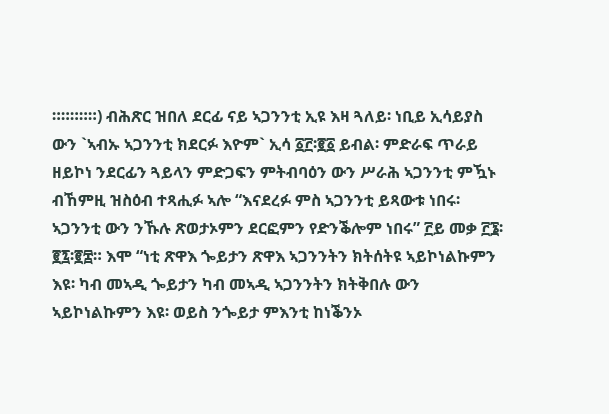።።።።።) ብሕጽር ዝበለ ደርፊ ናይ ኣጋንንቲ ኢዩ እዛ ጓለይ፡ ነቢይ ኢሳይያስ ውን `ኣብኡ ኣጋንንቲ ክደርፉ እዮም` ኢሳ ፩፫፡፪፩ ይብል፡ ምድራፍ ጥራይ ዘይኮነ ንደርፊን ጓይላን ምድጋፍን ምትብባዕን ውን ሥራሕ ኣጋንንቲ ምዃኑ ብኸምዚ ዝስዕብ ተጻሒፉ ኣሎ “እናደረፉ ምስ ኣጋንንቲ ይጻውቱ ነበሩ፡ ኣጋንንቲ ውን ንኹሉ ጽወታኦምን ደርፎምን የድንቕሎም ነበሩ” ፫ይ መቃ ፫፮፡፪፯፡፪፰። እሞ “ነቲ ጽዋእ ጐይታን ጽዋእ ኣጋንንትን ክትሰትዩ ኣይኮነልኩምን እዩ፡ ካብ መኣዲ ጐይታን ካብ መኣዲ ኣጋንንትን ክትቅበሉ ውን ኣይኮነልኩምን እዩ፡ ወይስ ንጐይታ ምእንቲ ከነቕንኦ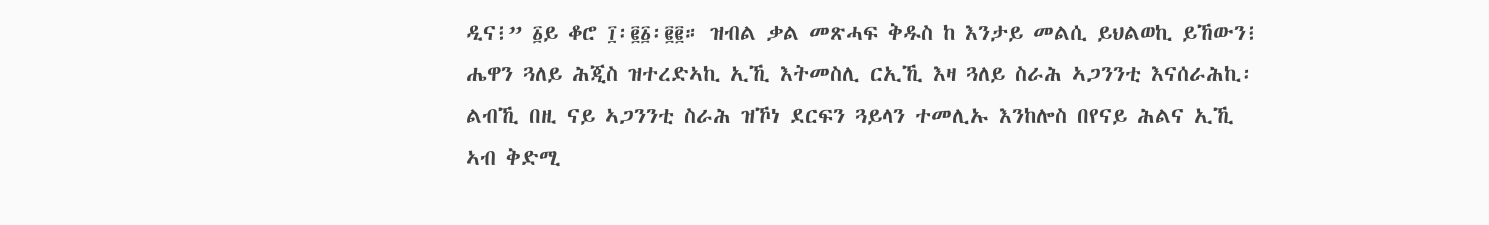ዲና፧” ፩ይ ቆሮ ፲፡፪፩፡፪፪። ዝብል ቃል መጽሓፍ ቅዱስ ከ እንታይ መልሲ ይህልወኪ ይኸውን፧ ሔዋን ጓለይ ሕጂስ ዝተረድኣኪ ኢኺ እትመስሊ ርኢኺ እዛ ጓለይ ስራሕ ኣጋንንቲ እናሰራሕኪ፡ ልብኺ በዚ ናይ ኣጋንንቲ ስራሕ ዝኾነ ደርፍን ጓይላን ተመሊኡ እንከሎስ በየናይ ሕልና ኢኺ ኣብ ቅድሚ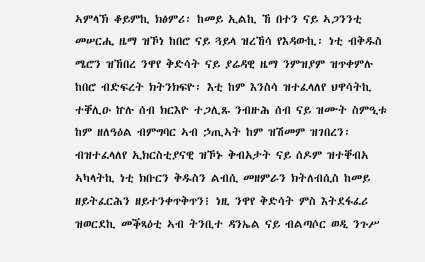ኣምላኽ ቆይምኪ ክፅምሪ፡ ከመይ ኢልኪ ኸ በተን ናይ ኣጋንንቲ መሠርሒ ዜማ ዝኾነ ከበሮ ናይ ጓይላ ዝረኸሳ የእዳውኪ፡ ነቲ ብቅዱስ ሜሮን ዝኸበረ ንዋየ ቅድሳት ናይ ያሬዳዊ ዜማ ንምዝያም ዝጥቀምሉ ከበሮ ብድፍረት ክትንክፍዮ፡ እቲ ከም እንስሳ ዝተፈላለየ ህዋሳትኪ ተቐሊዑ ኵሉ ሰብ ክርእዮ ተጋሊጹ ንብዙሕ ሰብ ናይ ዝሙት ስምዒቱ ከም ዘለዓዕል ብምግባር ኣብ ኃጢኣት ከም ዝሽመም ዝገበረን፡ ብዝተፈላለየ ኢክርስቲያናዊ ዝኾኑ ቅብአታት ናይ ሰዶም ዝተቐብአ ኣካላትኪ ነቲ ክቡርን ቅዱስን ልብሲ መዘምራን ክትለብሲስ ከመይ ዘይትፈርሕን ዘይተንቀጥቅጥን፧ ነዚ ንዋየ ቅድሳት ምስ እትደፋፈሪ ዝወርደኪ መቕጻዕቲ ኣብ ትንቢተ ዳንኤል ናይ ብልጣሶር ወዲ ንጉሥ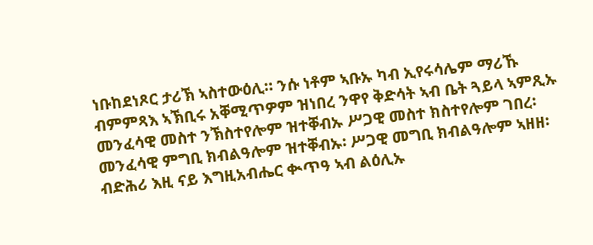ነቡከደነጾር ታሪኽ ኣስተውዕሊ። ንሱ ነቶም ኣቡኡ ካብ ኢየሩሳሌም ማሪኹ ብምምጻእ ኣኽቢሩ አቐሚጥዎም ዝነበረ ንዋየ ቅድሳት ኣብ ቤት ጓይላ ኣምጺኡ መንፈሳዊ መስተ ንኽስተየሎም ዝተቐብኡ ሥጋዊ መስተ ክስተየሎም ገበረ፡ መንፈሳዊ ምግቢ ክብልዓሎም ዝተቐብኡ፡ ሥጋዊ መግቢ ክብልዓሎም ኣዘዘ፡ ብድሕሪ እዚ ናይ እግዚአብሔር ቊጥዓ ኣብ ልዕሊኡ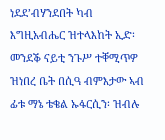ነደደ’ብሃንደበት ካብ እግዚአብሔር ዝተላእከት ኢድ፡ መንደቕ ናይቲ ንጉሥ ተቐሚጥዎ ዝነበረ ቤት በሲዓ ብምእታው ኣብ ፊቱ ማኔ ቴቄል ኡፋርሲን፡ ዝብሉ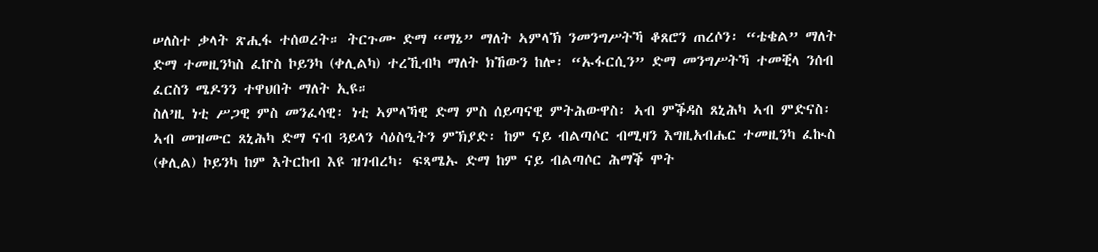ሠለስተ ቃላት ጽሒፋ ተሰወረት። ትርጉሙ ድማ “ማኔ” ማለት ኣምላኽ ንመንግሥትኻ ቆጸሮን ጠረሶን፡ “ቴቄል” ማለት ድማ ተመዚንካስ ፈኵስ ኮይንካ (ቀሊልካ) ተረኺብካ ማለት ክኸውን ከሎ፡ “ኡፋርሲን” ድማ መንግሥትኻ ተመቒላ ንሰብ ፈርስን ሜዶንን ተዋህበት ማለት ኢዩ።
ስለ’ዚ ነቲ ሥጋዊ ምስ መንፈሳዊ፡ ነቲ ኣምላኻዊ ድማ ምስ ሰይጣናዊ ምትሕውዋስ፡ ኣብ ምቕዳስ ጸኒሕካ ኣብ ምድናስ፡ ኣብ መዝሙር ጸኒሕካ ድማ ናብ ጓይላን ሳዕስዒትን ምኽያድ፡ ከም ናይ ብልጣሶር ብሚዛን እግዚአብሔር ተመዚንካ ፈኲስ (ቀሊል) ኮይንካ ከም እትርከብ እዩ ዝገብረካ፡ ፍጻሜኡ ድማ ከም ናይ ብልጣሶር ሕማቕ ሞት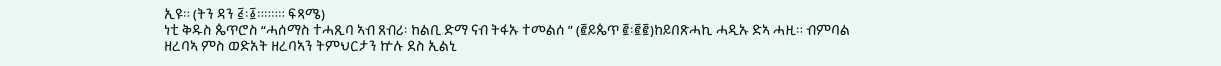ኢዩ። (ትን ዳን ፭፡፩።።።። ፍጻሜ)
ነቲ ቅዱስ ጴጥሮስ “ሓሰማስ ተሓጺባ ኣብ ጸብሪ፡ ከልቢ ድማ ናብ ትፋኡ ተመልሰ ” (፪ይጴጥ ፪፡፪፪)ከይበጽሓኪ ሓዲኡ ድኣ ሓዚ። ብምባል ዘረባኣ ምስ ወድአት ዘረባኣን ትምህርታን ኵሉ ደስ ኢልኒ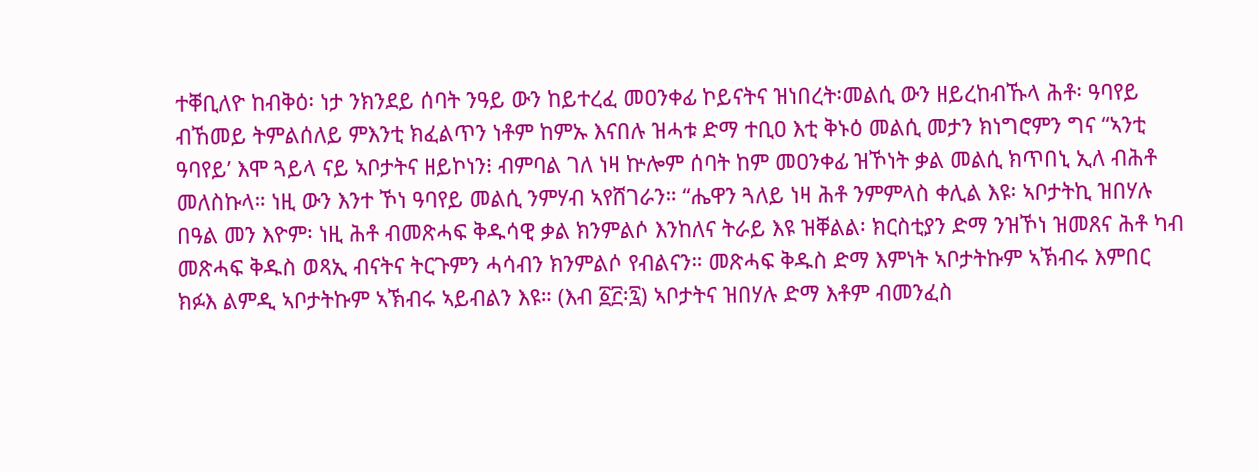ተቐቢለዮ ከብቅዕ፡ ነታ ንክንደይ ሰባት ንዓይ ውን ከይተረፈ መዐንቀፊ ኮይናትና ዝነበረት፡መልሲ ውን ዘይረከብኹላ ሕቶ፡ ዓባየይ ብኸመይ ትምልሰለይ ምእንቲ ክፈልጥን ነቶም ከምኡ እናበሉ ዝሓቱ ድማ ተቢዐ እቲ ቅኑዕ መልሲ መታን ክነግሮምን ግና “ኣንቲ ዓባየይ’ እሞ ጓይላ ናይ ኣቦታትና ዘይኮነን፧ ብምባል ገለ ነዛ ኵሎም ሰባት ከም መዐንቀፊ ዝኾነት ቃል መልሲ ክጥበኒ ኢለ ብሕቶ መለስኩላ። ነዚ ውን እንተ ኾነ ዓባየይ መልሲ ንምሃብ ኣየሸገራን። “ሔዋን ጓለይ ነዛ ሕቶ ንምምላስ ቀሊል እዩ፡ ኣቦታትኪ ዝበሃሉ በዓል መን እዮም፡ ነዚ ሕቶ ብመጽሓፍ ቅዱሳዊ ቃል ክንምልሶ እንከለና ትራይ እዩ ዝቐልል፡ ክርስቲያን ድማ ንዝኾነ ዝመጸና ሕቶ ካብ መጽሓፍ ቅዱስ ወጻኢ ብናትና ትርጉምን ሓሳብን ክንምልሶ የብልናን። መጽሓፍ ቅዱስ ድማ እምነት ኣቦታትኩም ኣኽብሩ እምበር ክፉእ ልምዲ ኣቦታትኩም ኣኽብሩ ኣይብልን እዩ። (እብ ፩፫፡፯) ኣቦታትና ዝበሃሉ ድማ እቶም ብመንፈስ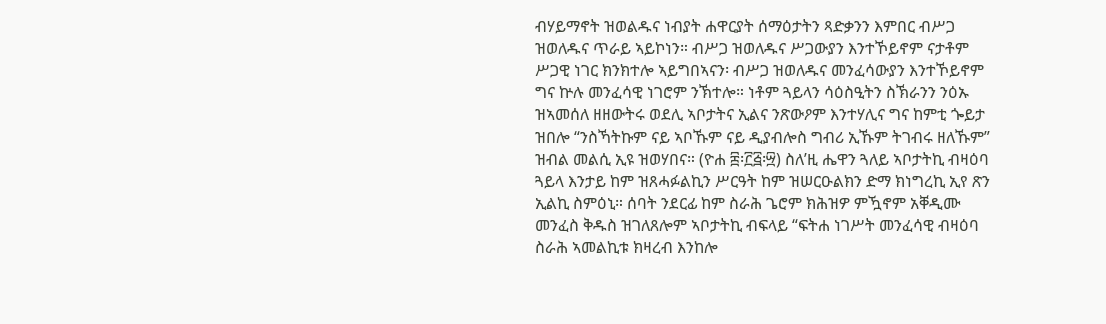ብሃይማኖት ዝወልዱና ነብያት ሐዋርያት ሰማዕታትን ጻድቃንን እምበር ብሥጋ ዝወለዱና ጥራይ ኣይኮነን። ብሥጋ ዝወለዱና ሥጋውያን እንተኾይኖም ናታቶም ሥጋዊ ነገር ክንክተሎ ኣይግበኣናን፡ ብሥጋ ዝወለዱና መንፈሳውያን እንተኾይኖም ግና ኵሉ መንፈሳዊ ነገሮም ንኽተሎ። ነቶም ጓይላን ሳዕስዒትን ስኽራንን ንዕኡ ዝኣመሰለ ዘዘውትሩ ወደሊ ኣቦታትና ኢልና ንጽውዖም እንተሃሊና ግና ከምቲ ጐይታ ዝበሎ “ንስኻትኩም ናይ ኣቦኹም ናይ ዲያብሎስ ግብሪ ኢኹም ትገብሩ ዘለኹም” ዝብል መልሲ ኢዩ ዝወሃበና። (ዮሐ ፰፡፫፭፡፵) ስለ’ዚ ሔዋን ጓለይ ኣቦታትኪ ብዛዕባ ጓይላ እንታይ ከም ዝጸሓፉልኪን ሥርዓት ከም ዝሠርዑልክን ድማ ክነግረኪ ኢየ ጽን ኢልኪ ስምዕኒ። ሰባት ንደርፊ ከም ስራሕ ጌሮም ክሕዝዎ ምዃኖም አቐዲሙ መንፈስ ቅዱስ ዝገለጸሎም ኣቦታትኪ ብፍላይ “ፍትሐ ነገሥት መንፈሳዊ ብዛዕባ ስራሕ ኣመልኪቱ ክዛረብ እንከሎ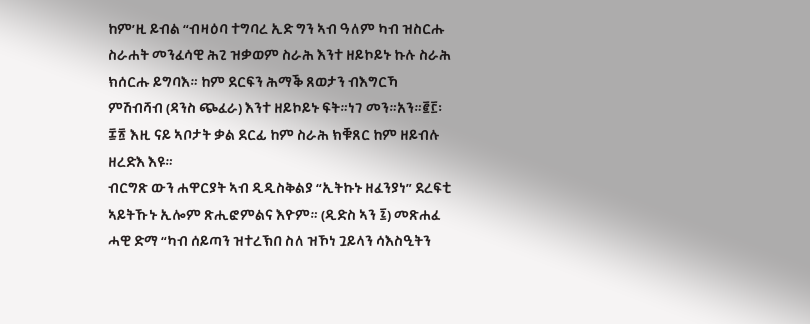ከም’ዚ ይብል “ብዛዕባ ተግባረ ኢድ ግን ኣብ ዓለም ካብ ዝስርሑ ስራሐት መንፈሳዊ ሕጊ ዝቃወም ስራሕ እንተ ዘይኮይኑ ኩሉ ስራሕ ክሰርሑ ይግባእ። ከም ደርፍን ሕማቕ ጸወታን ብእግርኻ ምሽብሻብ (ዳንስ ጭፈራ) እንተ ዘይኮይኑ ፍት።ነገ መን።አን።፪፫፡፰፳ እዚ ናይ ኣቦታት ቃል ደርፊ ከም ስራሕ ክቑጸር ከም ዘይብሉ ዘረድእ እዩ።
ብርግጽ ውን ሐዋርያት ኣብ ዲዲስቅልያ “ኢትኩኑ ዘፈንያነ” ደረፍቲ ኣይትኹኑ ኢሎም ጽሒፎምልና እዮም። (ዲድስ ኣን ፯) መጽሐፈ ሓዊ ድማ “ካብ ሰይጣን ዝተረኽበ ስለ ዝኾነ ጓይላን ሳእስዒትን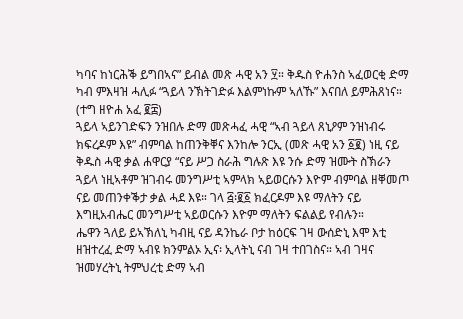ካባና ከነርሕቕ ይግበኣና” ይብል መጽ ሓዊ አን ፶። ቅዱስ ዮሐንስ ኣፈወርቂ ድማ ካብ ምእዛዝ ሓሊፉ “ጓይላ ንኽትገድፉ እልምነኩም ኣለኹ” እናበለ ይምሕጸነና። (ተግ ዘዮሐ አፈ ፪፰)
ጓይላ ኣይንገድፍን ንዝበሉ ድማ መጽሓፈ ሓዊ “ኣብ ጓይላ ጸኒዖም ንዝነብሩ ክፍረዶም እዩ” ብምባል ከጠንቅቐና እንከሎ ንርኢ (መጽ ሓዊ አን ፩፪) ነዚ ናይ ቅዱስ ሓዊ ቃል ሐዋርያ “ናይ ሥጋ ስራሕ ግሉጽ እዩ ንሱ ድማ ዝሙት ስኽራን ጓይላ ነዚኣቶም ዝገብሩ መንግሥቲ ኣምላክ ኣይወርሱን እዮም ብምባል ዘቐመጦ ናይ መጠንቀቕታ ቃል ሓደ እዩ። ገላ ፭፡፪፩ ክፈርዶም እዩ ማለትን ናይ እግዚአብሔር መንግሥቲ ኣይወርሱን እዮም ማለትን ፍልልይ የብሉን።
ሔዋን ጓለይ ይኣኽለኒ ካብዚ ናይ ዳንኬራ ቦታ ከዕርፍ ገዛ ውሰድኒ እሞ እቲ ዘዝተረፈ ድማ ኣብዩ ክንምልኦ ኢና፡ ኢላትኒ ናብ ገዛ ተበገስና። ኣብ ገዛና ዝመሃረትኒ ትምህረቲ ድማ ኣብ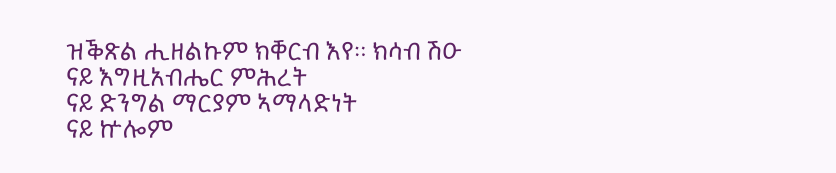ዝቕጽል ሒዘልኩም ክቐርብ እየ። ክሳብ ሽዑ ናይ እግዚአብሔር ምሕረት
ናይ ድንግል ማርያም ኣማላድነት
ናይ ኵሎም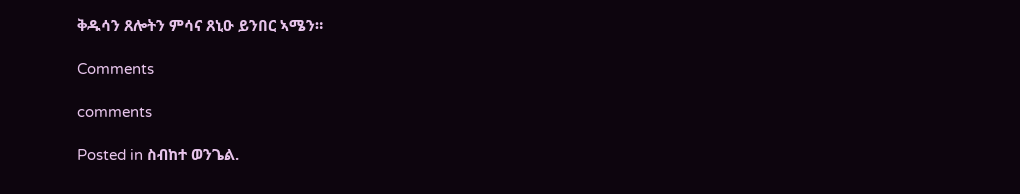ቅዱሳን ጸሎትን ምሳና ጸኒዑ ይንበር ኣሜን።

Comments

comments

Posted in ስብከተ ወንጌል.